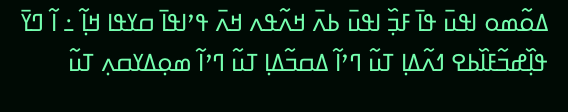ߡߋ߬ߘߋ ߊߟߎ߫ ߟߊ߫ ߓߏ߲߰ ߊߟߎ߫ ߕߍ߫ ߞߍ߬ߟߍ ߞߍ߫ ߟߴߊߟߊ߫ ߛߌߟߊ ߞߊ߲߬ ߸ ߊ߬ ߣߌ߫ ߟߊ߲߰ߝߏ߬ߓߊ߰ߕߐ ߗߍ߬ߡߊ߲ ߠߎ߬ ߣߴߊ߬ ߡߛߏ߬ߡߊ߲ ߠߎ߬ ߣߴߊ߬ ߘߋ߲ߡߌߛߍ߲ ߠߎ߬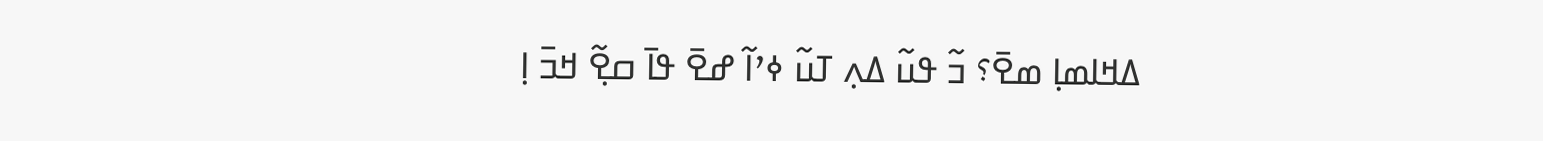ߡߞߊߘߊ߲ ߘߐ߫؟ ߏ߬ ߟߎ߬ ߡߍ߲ ߠߎ߬ ߦߴߊ߬ ߝߐ߫ ߟߊ߫ ߛߐ߲߬ ߞߏ߫ ߊ߲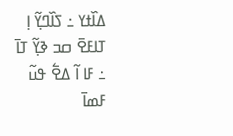ߡߊ߰ߙߌ ߸ ߖߊ߰ߣߌ߲߬ ߊ߲ ߠߊߓߐ߫ ߛߏ ߢߌ߲߬ ߠߊ߫ ߸ ߓߊ ߊ߬ ߡߐ߱ ߟߎ߬ ߓߘߊ߫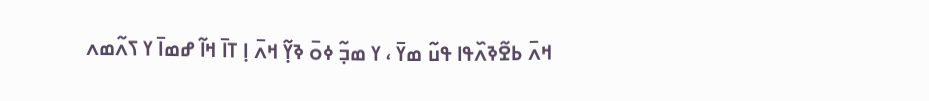ߞߍ߫ ߕߐ߬ߢߍ߰ߟߊ ߟߎ߬ ߘߌ߫ ، ߌ ߘߏ߲߬ ߦߋ߫ ߢߌ߲߬ ߞߍ߫ ߊ߲ ߠߊ߫ ߞߊ߬ ߝߘߊ߫ ߌ ߖߍ߬ߘߍ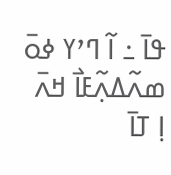ߟߊ߫ ߸ ߊ߬ ߣߴߌ ߦߋ߫ ߘߍ߬ߡߍ߲߬ߓߊ߯ ߞߍ߫ ߊ߲ ߠߊ߫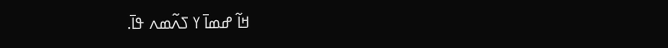ߞߊ߬ ߝߘߊ߫ ߌ ߖߍ߬ߘߍ ߟߊ߫.